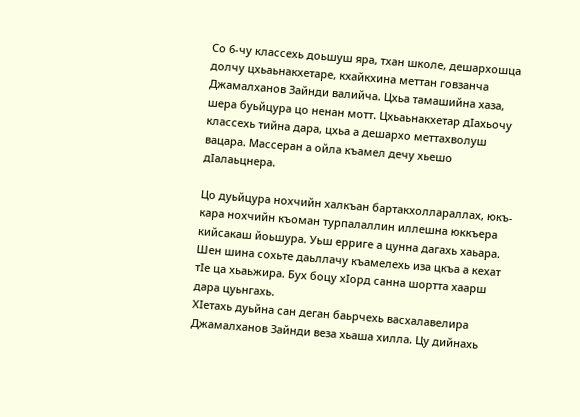Со 6-чу классехь доьшуш яра, тхан школе, дешархошца долчу цхьаьнакхетаре, кхайкхина меттан говзанча Джамалханов Зайнди валийча. Цхьа тамашийна хаза, шера буьйцура цо ненан мотт. Цхьаьнакхетар дIахьочу классехь тийна дара, цхьа а дешархо меттахволуш вацара. Массеран а ойла къамел дечу хьешо дIалаьцнера.

Цо дуьйцура нохчийн халкъан бартакхоллараллах, юкъ-кара нохчийн къоман турпалаллин иллешна юккъера кийсакаш йоьшура. Уьш ерриге а цунна дагахь хаьара. Шен шина сохьте даьллачу къамелехь иза цкъа а кехат тIе ца хьаьжира. Бух боцу хIорд санна шортта хаарш дара цуьнгахь.
ХIетахь дуьйна сан деган баьрчехь васхалавелира Джамалханов Зайнди веза хьаша хилла. Цу дийнахь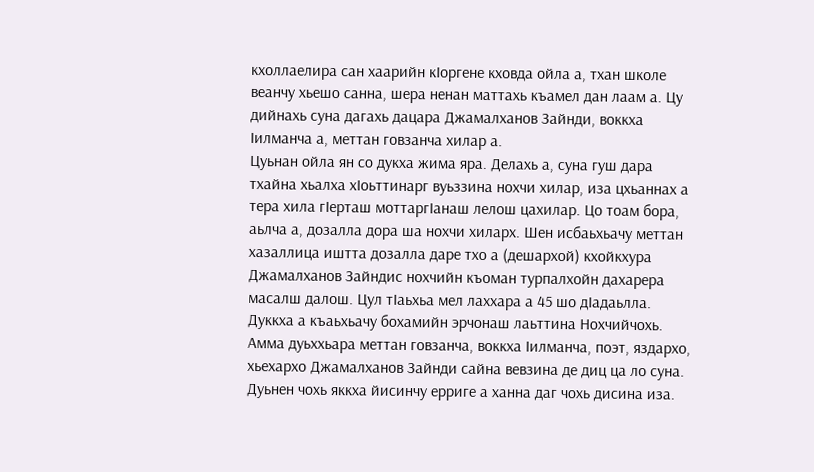кхоллаелира сан хаарийн кIоргене кховда ойла а, тхан школе веанчу хьешо санна, шера ненан маттахь къамел дан лаам а. Цу дийнахь суна дагахь дацара Джамалханов Зайнди, воккха Iилманча а, меттан говзанча хилар а.
Цуьнан ойла ян со дукха жима яра. Делахь а, суна гуш дара тхайна хьалха хIоьттинарг вуьззина нохчи хилар, иза цхьаннах а тера хила гIерташ моттаргIанаш лелош цахилар. Цо тоам бора, аьлча а, дозалла дора ша нохчи хиларх. Шен исбаьхьачу меттан хазаллица иштта дозалла даре тхо а (дешархой) кхойкхура Джамалханов Зайндис нохчийн къоман турпалхойн дахарера масалш далош. Цул тIаьхьа мел лаххара а 45 шо дIадаьлла.
Дуккха а къаьхьачу бохамийн эрчонаш лаьттина Нохчийчохь. Амма дуьххьара меттан говзанча, воккха Iилманча, поэт, яздархо, хьехархо Джамалханов Зайнди сайна вевзина де диц ца ло суна. Дуьнен чохь яккха йисинчу ерриге а ханна даг чохь дисина иза.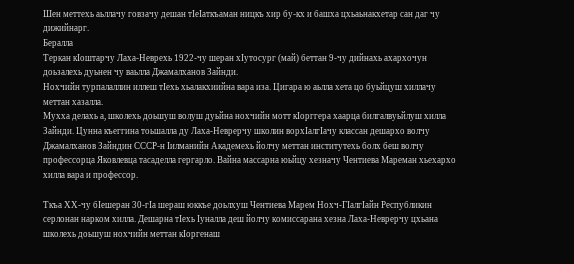Шен меттехь аьллачу говзачу дешан тIеIаткъаман ницкъ хир бу-кх и башха цхьаьнакхетар сан даг чу дижийнарг.
Бералла
Теркан кIоштарчу Лаха-Неврехь 1922-чу шеран хIутосург (май) беттан 9-чу дийнахь ахархочун доьзалехь дуьнен чу ваьлла Джамалханов Зайнди.
Нохчийн турпалаллин иллеш тIехь хьалакхиийна вара иза. Цигара ю аьлла хета цо буьйцуш хиллачу меттан хазалла.
Мухха делахь а, школехь доьшуш волуш дуьйна нохчийн мотт кIорггера хаарца билгалвуьйлуш хилла Зайнди. Цунна къеггина тоьшалла ду Лаха-Неврерчу школин ворхIалгIачу классан дешархо волчу Джамалханов Зайндин СССР-н Iилманийн Академехь йолчу меттан институтехь болх беш волчу профессорца Яковлевца тасаделла гергарло. Вайна массарна юьйцу хезначу Чентиева Мареман хьехархо хилла вара и профессор.

Ткъа ХХ-чу бIешеран 30-гIа шераш юккъе доьлхуш Чентиева Марем Нохч-ГIалгIайн Республикин серлонан нарком хилла. Дешарна тIехь Iуналла деш йолчу комиссарана хезна Лаха-Неврерчу цхьана школехь доьшуш нохчийн меттан кIоргенаш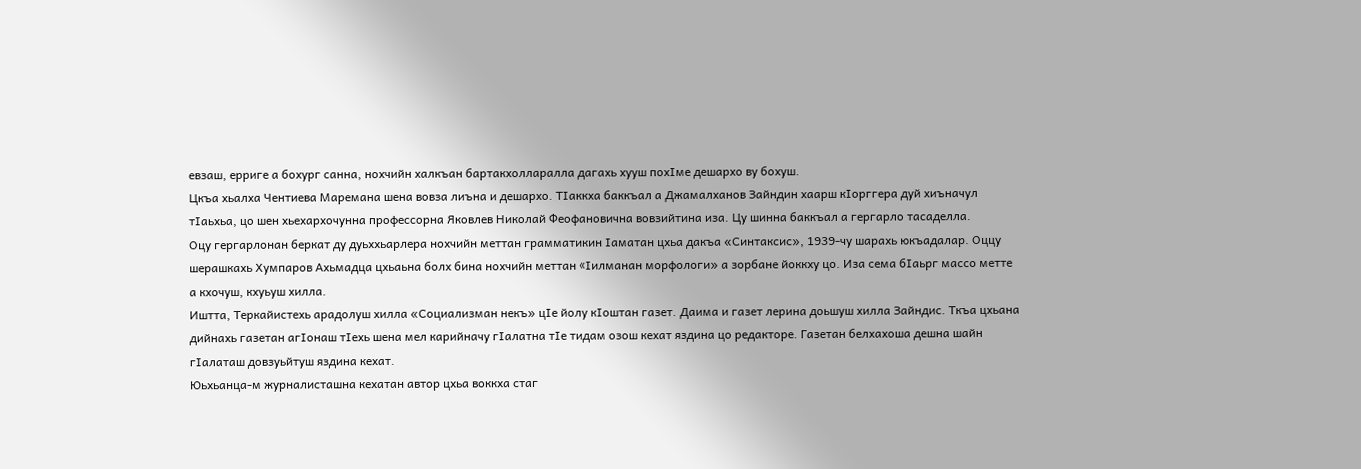евзаш, ерриге а бохург санна, нохчийн халкъан бартакхолларалла дагахь хууш похIме дешархо ву бохуш.
Цкъа хьалха Чентиева Маремана шена вовза лиъна и дешархо. ТIаккха баккъал а Джамалханов Зайндин хаарш кIорггера дуй хиъначул тIаьхьа, цо шен хьехархочунна профессорна Яковлев Николай Феофановична вовзийтина иза. Цу шинна баккъал а гергарло тасаделла.
Оцу гергарлонан беркат ду дуьххьарлера нохчийн меттан грамматикин Iаматан цхьа дакъа «Синтаксис», 1939-чу шарахь юкъадалар. Оццу шерашкахь Хумпаров Ахьмадца цхьаьна болх бина нохчийн меттан «Iилманан морфологи» а зорбане йоккху цо. Иза сема бIаьрг массо метте а кхочуш, кхуьуш хилла.
Иштта, Теркайистехь арадолуш хилла «Социализман некъ» цIе йолу кIоштан газет. Даима и газет лерина доьшуш хилла Зайндис. Ткъа цхьана дийнахь газетан агIонаш тIехь шена мел карийначу гIалатна тIе тидам озош кехат яздина цо редакторе. Газетан белхахоша дешна шайн гIалаташ довзуьйтуш яздина кехат.
Юьхьанца-м журналисташна кехатан автор цхьа воккха стаг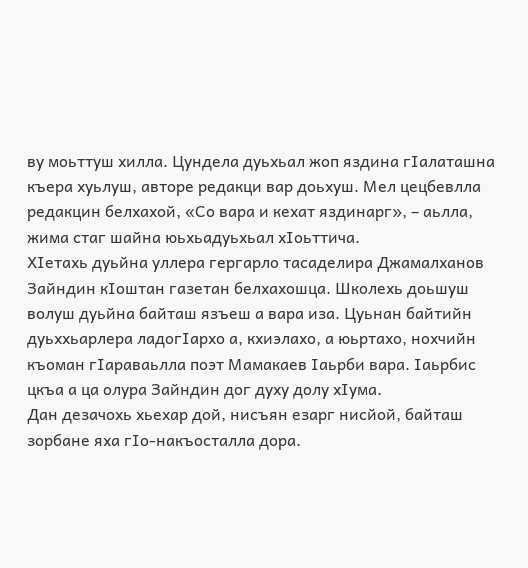ву моьттуш хилла. Цундела дуьхьал жоп яздина гIалаташна къера хуьлуш, авторе редакци вар доьхуш. Мел цецбевлла редакцин белхахой, «Со вара и кехат яздинарг», – аьлла, жима стаг шайна юьхьадуьхьал хIоьттича.
ХIетахь дуьйна уллера гергарло тасаделира Джамалханов Зайндин кIоштан газетан белхахошца. Школехь доьшуш волуш дуьйна байташ язъеш а вара иза. Цуьнан байтийн дуьххьарлера ладогIархо а, кхиэлахо, а юьртахо, нохчийн къоман гIараваьлла поэт Мамакаев Iаьрби вара. Iаьрбис цкъа а ца олура Зайндин дог духу долу хIума.
Дан дезачохь хьехар дой, нисъян езарг нисйой, байташ зорбане яха гIо-накъосталла дора.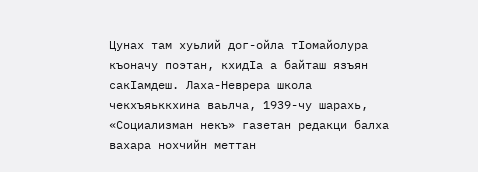Цунах там хуьлий дог-ойла тIомайолура къоначу поэтан, кхидIа а байташ язъян сакIамдеш. Лаха-Неврера школа чекхъяьккхина ваьлча, 1939-чу шарахь, «Социализман некъ» газетан редакци балха вахара нохчийн меттан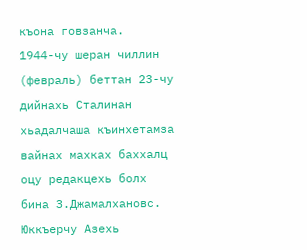къона говзанча.
1944-чу шеран чиллин (февраль) беттан 23-чу дийнахь Сталинан хьадалчаша къинхетамза вайнах махках баххалц оцу редакцехь болх бина З.Джамалхановс.
Юккъерчу Азехь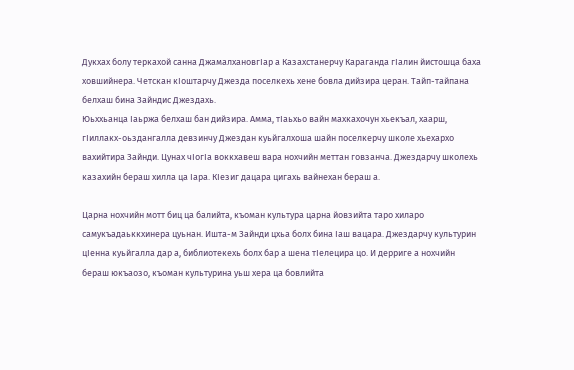Дукхах болу теркахой санна ДжамалхановгIар а Казахстанерчу Караганда гIалин йистошца баха ховшийнера. Четскан кIоштарчу Джезда поселкехь хене бовла дийзира церан. Тайп-тайпана белхаш бина Зайндис Джездахь.
Юьххьанца Iаьржа белхаш бан дийзира. Амма, тIаьхьо вайн махкахочун хьекъал, хаарш, гIиллакх-оьздангалла девзинчу Джездан куьйгалхоша шайн поселкерчу школе хьехархо вахийтира Зайнди. Цунах чIогIа воккхавеш вара нохчийн меттан говзанча. Джездарчу школехь казахийн бераш хилла ца Iара. КIезиг дацара цигахь вайнехан бераш а.

Царна нохчийн мотт биц ца балийта, къоман культура царна йовзийта таро хиларо самукъадаьккхинера цуьнан. Ишта-м Зайнди цхьа болх бина Iаш вацара. Джездарчу культурин цIенна куьйгалла дар а, библиотекехь болх бар а шена тIелецира цо. И дерриге а нохчийн бераш юкъаозо, къоман культурина уьш хера ца бовлийта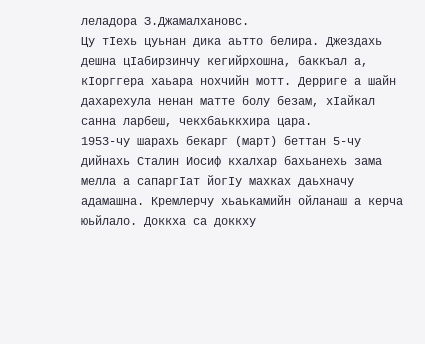леладора З.Джамалхановс.
Цу тIехь цуьнан дика аьтто белира. Джездахь дешна цIабирзинчу кегийрхошна, баккъал а, кIорггера хаьара нохчийн мотт. Дерриге а шайн дахарехула ненан матте болу безам, хIайкал санна ларбеш, чекхбаьккхира цара.
1953-чу шарахь бекарг (март) беттан 5-чу дийнахь Сталин Иосиф кхалхар бахьанехь зама мелла а сапаргIат йогIу махках даьхначу адамашна. Кремлерчу хьаькамийн ойланаш а керча юьйлало. Доккха са доккху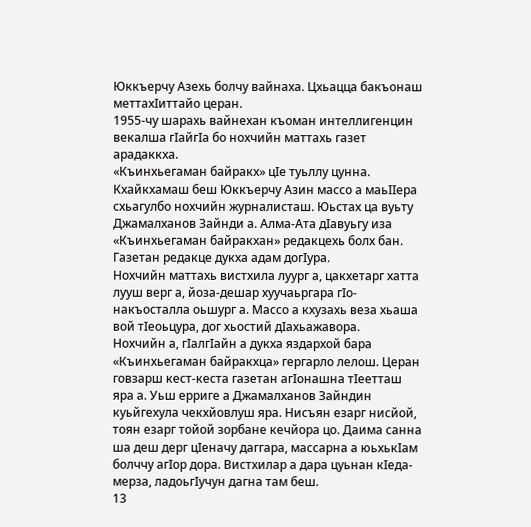Юккъерчу Азехь болчу вайнаха. Цхьацца бакъонаш меттахIиттайо церан.
1955-чу шарахь вайнехан къоман интеллигенцин векалша гIайгIа бо нохчийн маттахь газет арадаккха.
«Къинхьегаман байракх» цIе туьллу цунна. Кхайкхамаш беш Юккъерчу Азин массо а маьIIера схьагулбо нохчийн журналисташ. Юьстах ца вуьту Джамалханов Зайнди а. Алма-Ата дIавуьгу иза «Къинхьегаман байракхан» редакцехь болх бан. Газетан редакце дукха адам догIура.
Нохчийн маттахь вистхила луург а, цакхетарг хатта лууш верг а, йоза-дешар хуучаьргара гIо-накъосталла оьшург а. Массо а кхузахь веза хьаша вой тIеоьцура, дог хьостий дIахьажавора.
Нохчийн а, гIалгIайн а дукха яздархой бара «Къинхьегаман байракхца» гергарло лелош. Церан говзарш кест-кеста газетан агIонашна тIеетташ яра а. Уьш ерриге а Джамалханов Зайндин куьйгехула чекхйовлуш яра. Нисъян езарг нисйой, тоян езарг тойой зорбане кечйора цо. Даима санна ша деш дерг цIеначу даггара, массарна а юьхькIам болччу агIор дора. Вистхилар а дара цуьнан кIеда-мерза, ладоьгIучун дагна там беш.
13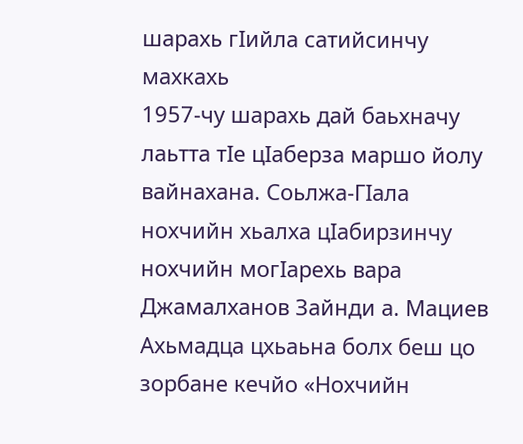шарахь гIийла сатийсинчу махкахь
1957-чу шарахь дай баьхначу лаьтта тIе цIаберза маршо йолу вайнахана. Соьлжа-ГIала нохчийн хьалха цIабирзинчу нохчийн могIарехь вара Джамалханов Зайнди а. Мациев Ахьмадца цхьаьна болх беш цо зорбане кечйо «Нохчийн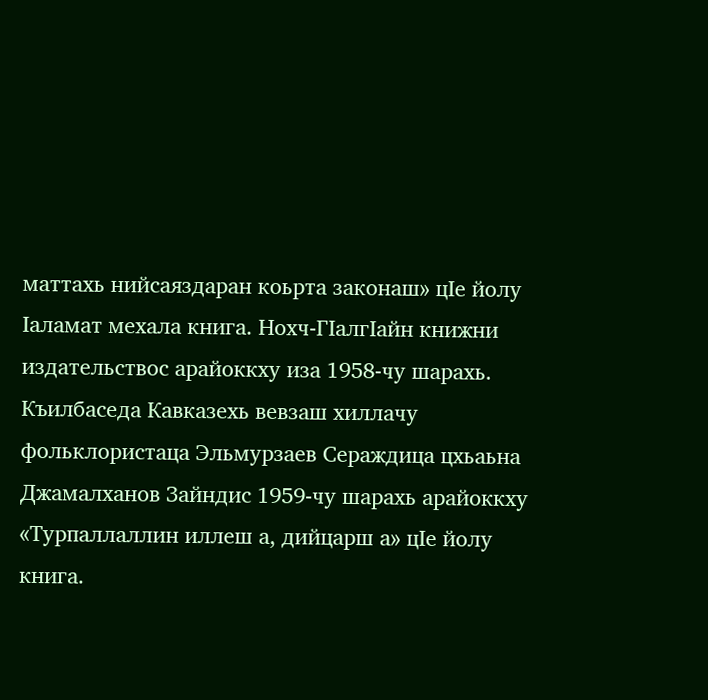маттахь нийсаяздаран коьрта законаш» цIе йолу Iаламат мехала книга. Нохч-ГIалгIайн книжни издательствос арайоккху иза 1958-чу шарахь.
Къилбаседа Кавказехь вевзаш хиллачу фольклористаца Эльмурзаев Сераждица цхьаьна Джамалханов Зайндис 1959-чу шарахь арайоккху «Турпаллаллин иллеш а, дийцарш а» цIе йолу книга.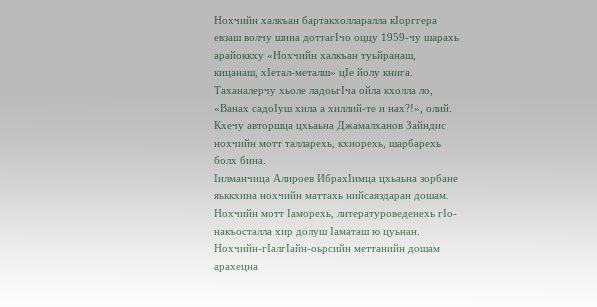Нохчийн халкъан бартакхолларалла кIорггера евзаш волчу шина доттагIчо оццу 1959-чу шарахь арайоккху «Нохчийн халкъан туьйранаш, кицанаш, хIетал-металш» цIе йолу книга.
Таханалерчу хьоле ладоьгIча ойла кхолла ло, «Ванах садоIуш хила а хиллий-те и нах?!», олий. Кхечу авторшца цхьаьна Джамалханов Зайндис нохчийн мотт талларехь, кхиорехь, шарбарехь болх бина.
Iилманчица Алироев ИбрахIимца цхьаьна зорбане яьккхина нохчийн маттахь нийсаяздаран дошам. Нохчийн мотт Iаморехь, литературоведенехь гIо-накъосталла хир долуш Iаматаш ю цуьнан. Нохчийн-гIалгIайн-оьрсийн меттанийн дошам арахецна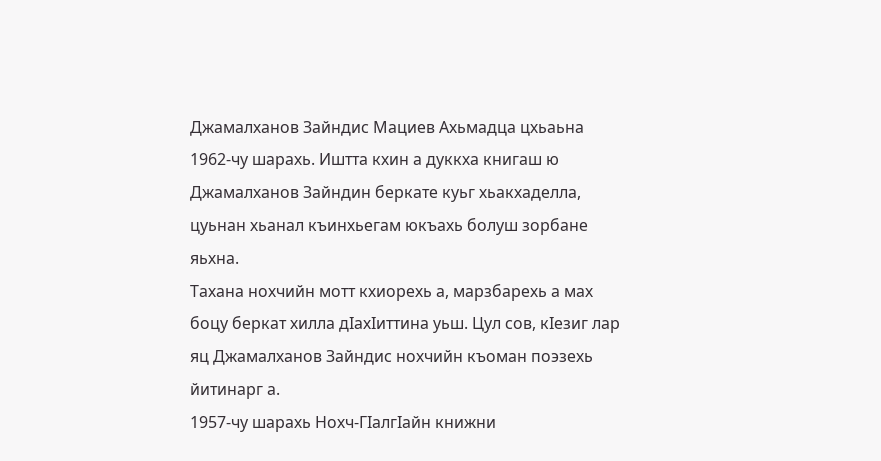Джамалханов Зайндис Мациев Ахьмадца цхьаьна 1962-чу шарахь. Иштта кхин а дуккха книгаш ю Джамалханов Зайндин беркате куьг хьакхаделла, цуьнан хьанал къинхьегам юкъахь болуш зорбане яьхна.
Тахана нохчийн мотт кхиорехь а, марзбарехь а мах боцу беркат хилла дIахIиттина уьш. Цул сов, кIезиг лар яц Джамалханов Зайндис нохчийн къоман поэзехь йитинарг а.
1957-чу шарахь Нохч-ГIалгIайн книжни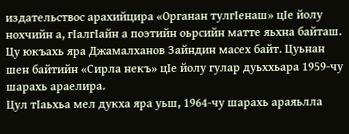издательствос арахийцира «Органан тулгIенаш» цIе йолу нохчийн а, гIалгIайн а поэтийн оьрсийн матте яьхна байташ. Цу юкъахь яра Джамалханов Зайндин масех байт. Цуьнан шен байтийн «Сирла некъ» цIе йолу гулар дуьххьара 1959-чу шарахь араелира.
Цул тIаьхьа мел дукха яра уьш, 1964-чу шарахь араяьлла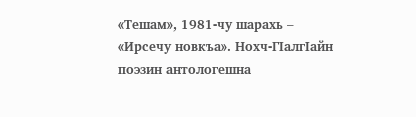«Тешам», 1981-чу шарахь – «Ирсечу новкъа». Нохч-ГIалгIайн поэзин антологешна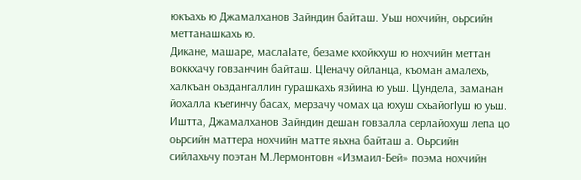юкъахь ю Джамалханов Зайндин байташ. Уьш нохчийн, оьрсийн меттанашкахь ю.
Дикане, машаре, маслаIате, безаме кхойкхуш ю нохчийн меттан воккхачу говзанчин байташ. ЦIеначу ойланца, къоман амалехь, халкъан оьздангаллин гурашкахь язйина ю уьш. Цундела, заманан йохалла къегинчу басах, мерзачу чомах ца юхуш схьайогIуш ю уьш.
Иштта, Джамалханов Зайндин дешан говзалла серлайохуш лепа цо оьрсийн маттера нохчийн матте яьхна байташ а. Оьрсийн сийлахьчу поэтан М.Лермонтовн «Измаил-Бей» поэма нохчийн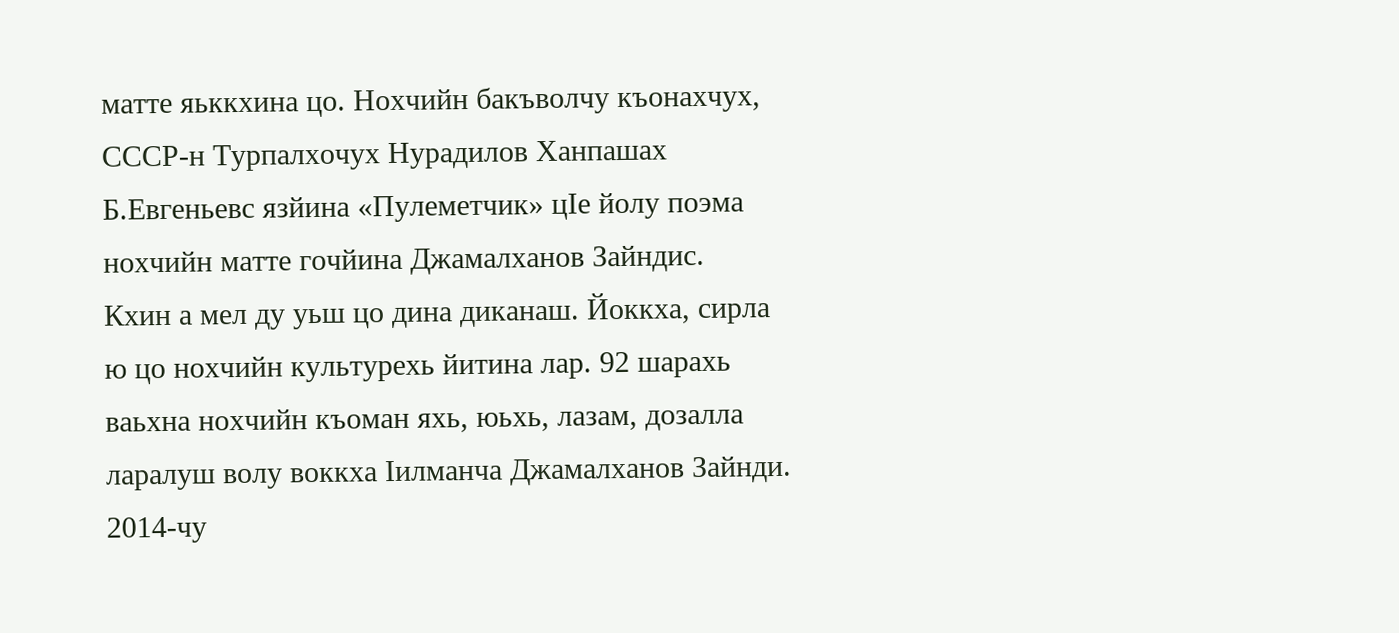матте яьккхина цо. Нохчийн бакъволчу къонахчух, СССР-н Турпалхочух Нурадилов Ханпашах Б.Евгеньевс язйина «Пулеметчик» цIе йолу поэма нохчийн матте гочйина Джамалханов Зайндис.
Кхин а мел ду уьш цо дина диканаш. Йоккха, сирла ю цо нохчийн культурехь йитина лар. 92 шарахь ваьхна нохчийн къоман яхь, юьхь, лазам, дозалла ларалуш волу воккха Iилманча Джамалханов Зайнди.
2014-чу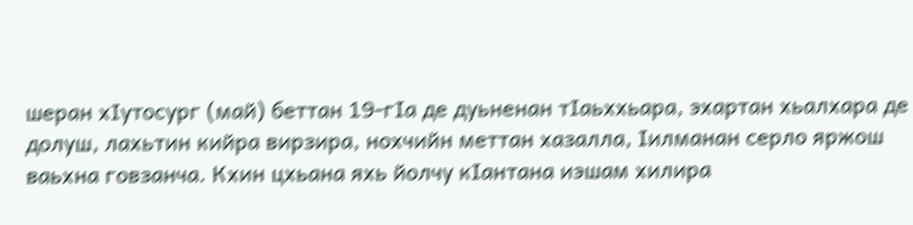шеран хIутосург (май) беттан 19-гIа де дуьненан тIаьххьара, эхартан хьалхара де долуш, лахьтин кийра вирзира, нохчийн меттан хазалла, Iилманан серло яржош ваьхна говзанча. Кхин цхьана яхь йолчу кIантана иэшам хилира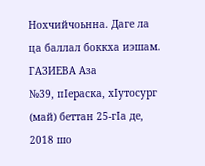Нохчийчоьнна. Даге ла ца баллал боккха иэшам.
ГАЗИЕВА Аза
№39, пIераска, хIутосург (май) беттан 25-гIа де, 2018 шо